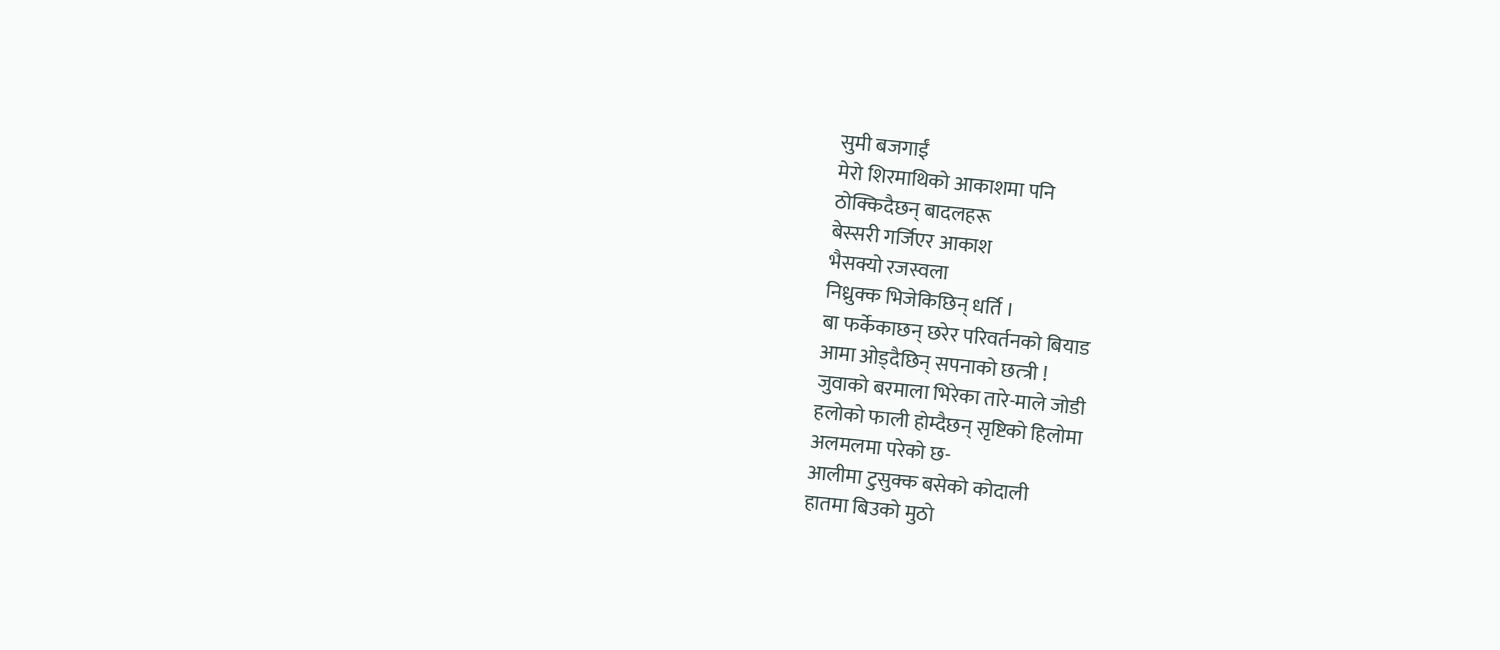सुमी बजगाईं
मेरो शिरमाथिको आकाशमा पनि
ठोक्किदैछन् बादलहरू
बेस्सरी गर्जिएर आकाश
भैसक्यो रजस्वला
निध्रुक्क भिजेकिछिन् धर्ति ।
बा फर्केकाछन् छरेर परिवर्तनको बियाड
आमा ओड्दैछिन् सपनाको छत्त्री !
जुवाको बरमाला भिरेका तारे-माले जोडी
हलोको फाली होम्दैछन् सृष्टिको हिलोमा
अलमलमा परेको छ-
आलीमा टुसुक्क बसेको कोदाली
हातमा बिउको मुठो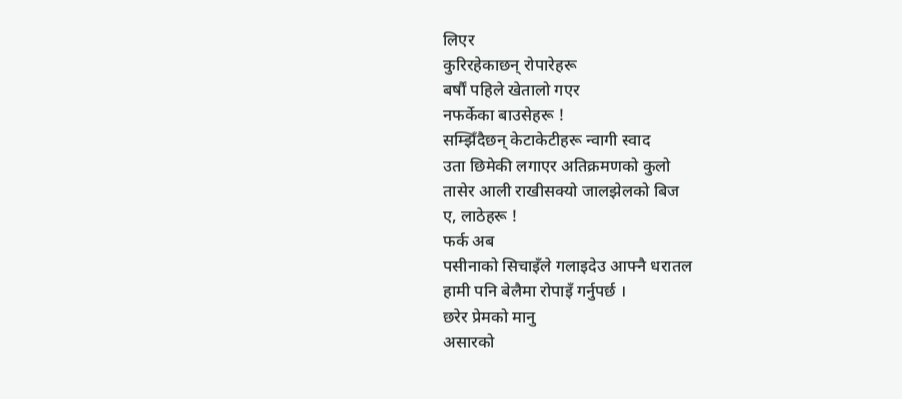लिएर
कुरिरहेकाछन् रोपारेहरू
बर्षौं पहिले खेतालो गएर
नफर्केका बाउसेहरू !
सम्झिँदैछन् केटाकेटीहरू न्वागी स्वाद
उता छिमेकी लगाएर अतिक्रमणको कुलो
तासेर आली राखीसक्यो जालझेलको बिज
ए, लाठेहरू !
फर्क अब
पसीनाको सिचाइँले गलाइदेउ आफ्नै धरातल
हामी पनि बेलैमा रोपाइँ गर्नुपर्छ ।
छरेर प्रेमको मानु
असारको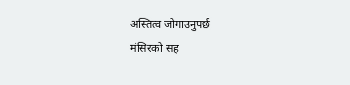अस्तित्व जोगाउनुपर्छ
मंसिरको सह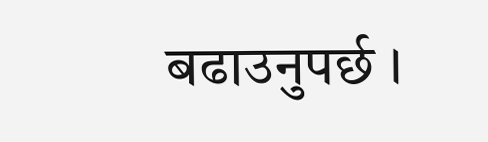बढाउनुपर्छ ।